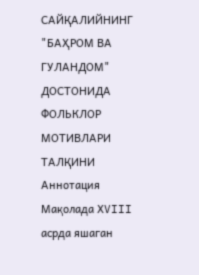САЙҚАЛИЙНИНГ "БАҲРОМ ВА ГУЛАНДОМ" ДОСТОНИДА ФОЛЬКЛОР МОТИВЛАРИ ТАЛҚИНИ
Аннотация
Мақолада ХVIII асрда яшаган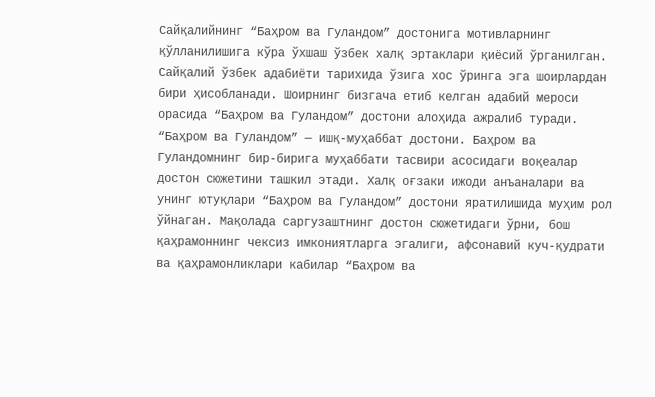Сайқалийнинг “Баҳром ва Гуландом” достонига мотивларнинг қўлланилишига кўра ўхшаш ўзбек халқ эртаклари қиёсий ўрганилган. Сайқалий ўзбек адабиёти тарихида ўзига хос ўринга эга шоирлардан бири ҳисобланади. Шоирнинг бизгача етиб келган адабий мероси орасида “Баҳром ва Гуландом” достони алоҳида ажралиб туради. “Баҳром ва Гуландом” — ишқ-муҳаббат достони. Баҳром ва Гуландомнинг бир-бирига муҳаббати тасвири асосидаги воқеалар достон сюжетини ташкил этади. Халқ оғзаки ижоди анъаналари ва унинг ютуқлари “Баҳром ва Гуландом” достони яратилишида муҳим рол ўйнаган. Мақолада саргузаштнинг достон сюжетидаги ўрни, бош қаҳрамоннинг чексиз имкониятларга эгалиги, афсонавий куч-қудрати ва қаҳрамонликлари кабилар “Баҳром ва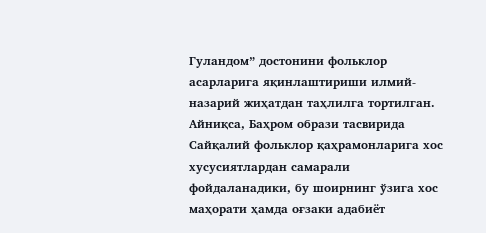Гуландом” достонини фольклор асарларига яқинлаштириши илмий-назарий жиҳатдан таҳлилга тортилган. Айниқса, Баҳром образи тасвирида Сайқалий фольклор қаҳрамонларига хос хусусиятлардан самарали фойдаланадики, бу шоирнинг ўзига хос маҳорати ҳамда оғзаки адабиёт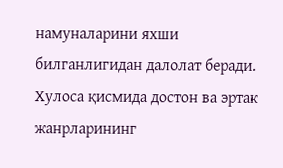намуналарини яхши билганлигидан далолат беради. Хулоса қисмида достон ва эртак жанрларининг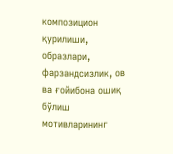композицион қурилиши, образлари, фарзандсизлик, ов ва ғойибона ошиқ бўлиш мотивларининг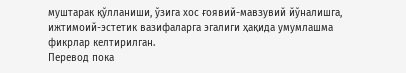муштарак қўлланиши, ўзига хос ғоявий-мавзувий йўналишга, ижтимоий-эстетик вазифаларга эгалиги ҳақида умумлашма фикрлар келтирилган.
Перевод пока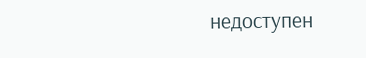недоступен